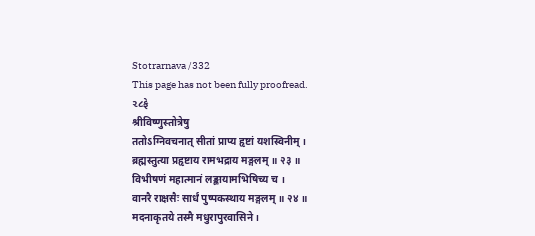Stotrarnava /332
This page has not been fully proofread.
૨૮ફે
श्रीविष्णुस्तोत्रेषु
ततोऽग्निवचनात् सीतां प्राप्य हृष्टां यशस्विनीम् ।
ब्रह्मस्तुत्या प्रहृष्टाय रामभद्राय मङ्गलम् ॥ २३ ॥
विभीषणं महात्मानं लङ्कायामभिषिच्य च ।
वानरै राक्षसैः सार्धं पुष्पकस्थाय मङ्गलम् ॥ २४ ॥
मदनाकृतये तस्मै मधुरापुरवासिने ।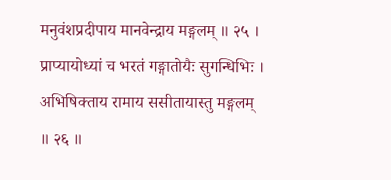मनुवंशप्रदीपाय मानवेन्द्राय मङ्गलम् ॥ २५ ।
प्राप्यायोध्यां च भरतं गङ्गातोयैः सुगन्धिभिः ।
अभिषिक्ताय रामाय ससीतायास्तु मङ्गलम् ॥ २६ ॥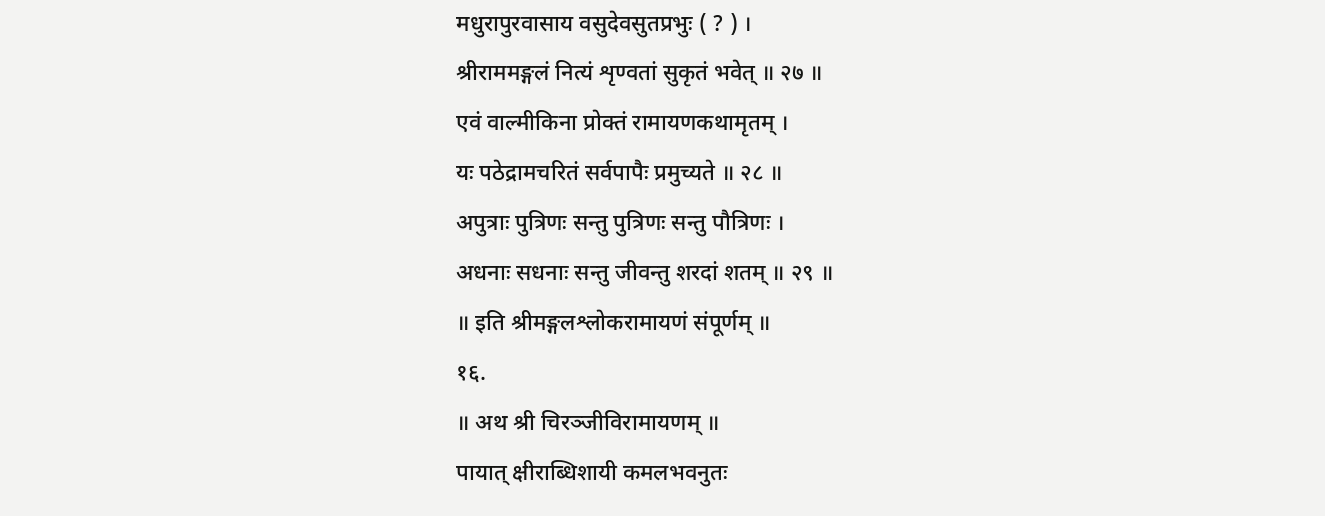मधुरापुरवासाय वसुदेवसुतप्रभुः ( ? ) ।
श्रीराममङ्गलं नित्यं शृण्वतां सुकृतं भवेत् ॥ २७ ॥
एवं वाल्मीकिना प्रोक्तं रामायणकथामृतम् ।
यः पठेद्रामचरितं सर्वपापैः प्रमुच्यते ॥ २८ ॥
अपुत्राः पुत्रिणः सन्तु पुत्रिणः सन्तु पौत्रिणः ।
अधनाः सधनाः सन्तु जीवन्तु शरदां शतम् ॥ २९ ॥
॥ इति श्रीमङ्गलश्लोकरामायणं संपूर्णम् ॥
१६.
॥ अथ श्री चिरञ्जीविरामायणम् ॥
पायात् क्षीराब्धिशायी कमलभवनुतः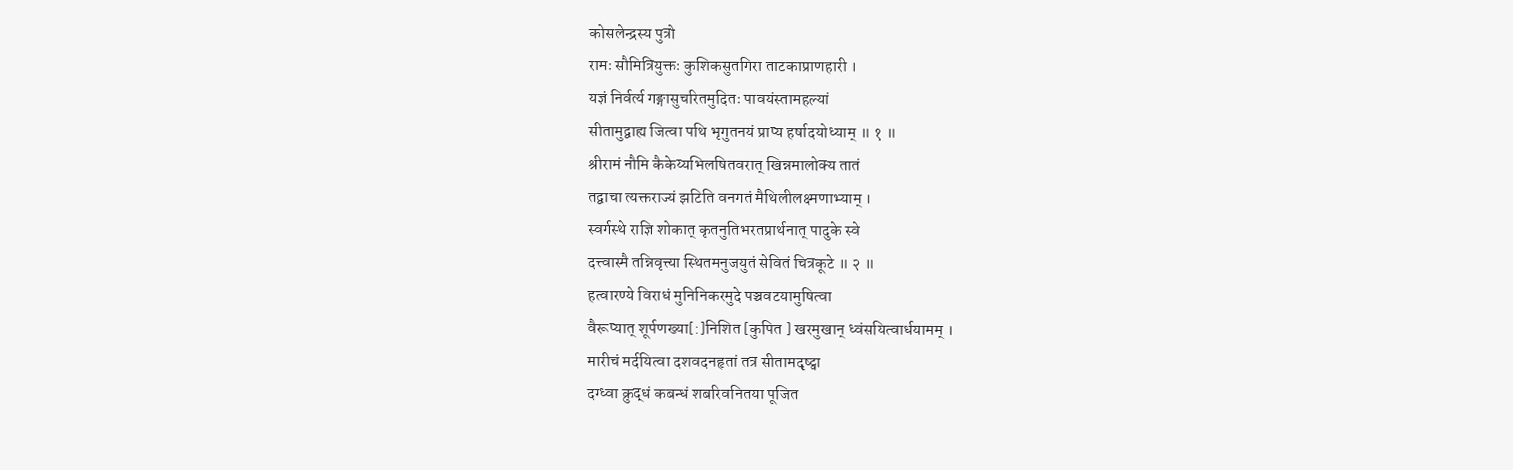कोसलेन्द्रस्य पुत्रो
रामः सौमित्रियुक्तः कुशिकसुतगिरा ताटकाप्राणहारी ।
यज्ञं निर्वर्त्य गङ्गासुचरितमुदितः पावयंस्तामहल्यां
सीतामुद्वाह्य जित्वा पथि भृगुतनयं प्राप्य हर्षादयोध्याम् ॥ १ ॥
श्रीरामं नौमि कैकेय्यभिलषितवरात् खिन्नमालोक्य तातं
तद्वाचा त्यक्तराज्यं झटिति वनगतं मैथिलीलक्ष्मणाभ्याम् ।
स्वर्गस्थे राज्ञि शोकात् कृतनुतिभरतप्रार्थनात् पादुके स्वे
दत्त्वास्मै तन्निवृत्त्या स्थितमनुजयुतं सेवितं चित्रकूटे ॥ २ ॥
हत्वारण्ये विराधं मुनिनिकरमुदे पञ्चवटयामुषित्वा
वैरूप्यात् शूर्पणख्या[:]निशित [कुपित ] खरमुखान् ध्वंसयित्वार्धयामम् ।
मारीचं मर्दयित्वा दशवदनहृतां तत्र सीतामदृष्ट्वा
दग्ध्वा क्रुद्धं कबन्धं शबरिवनितया पूजित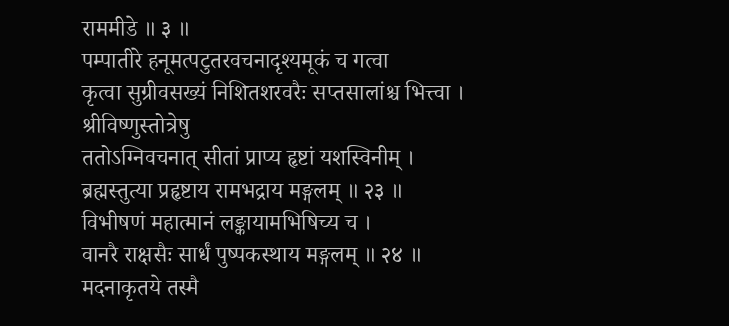राममीडे ॥ ३ ॥
पम्पातीरे हनूमत्पटुतरवचनादृश्यमूकं च गत्वा
कृत्वा सुग्रीवसख्यं निशितशरवरैः सप्तसालांश्च भित्त्वा ।
श्रीविष्णुस्तोत्रेषु
ततोऽग्निवचनात् सीतां प्राप्य हृष्टां यशस्विनीम् ।
ब्रह्मस्तुत्या प्रहृष्टाय रामभद्राय मङ्गलम् ॥ २३ ॥
विभीषणं महात्मानं लङ्कायामभिषिच्य च ।
वानरै राक्षसैः सार्धं पुष्पकस्थाय मङ्गलम् ॥ २४ ॥
मदनाकृतये तस्मै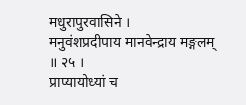मधुरापुरवासिने ।
मनुवंशप्रदीपाय मानवेन्द्राय मङ्गलम् ॥ २५ ।
प्राप्यायोध्यां च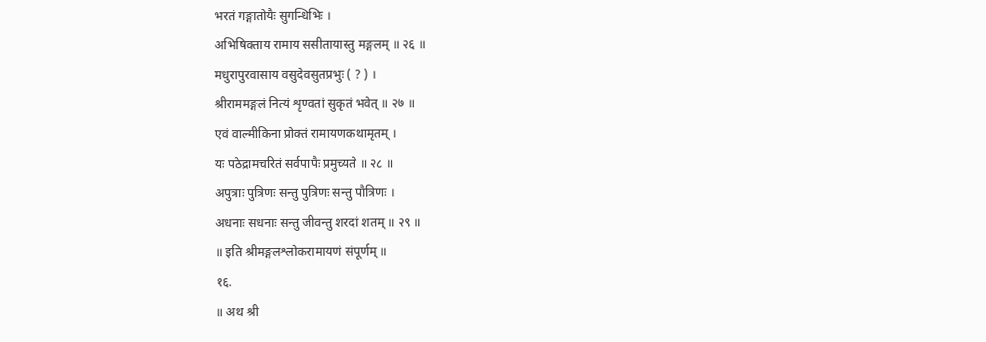भरतं गङ्गातोयैः सुगन्धिभिः ।
अभिषिक्ताय रामाय ससीतायास्तु मङ्गलम् ॥ २६ ॥
मधुरापुरवासाय वसुदेवसुतप्रभुः ( ? ) ।
श्रीराममङ्गलं नित्यं शृण्वतां सुकृतं भवेत् ॥ २७ ॥
एवं वाल्मीकिना प्रोक्तं रामायणकथामृतम् ।
यः पठेद्रामचरितं सर्वपापैः प्रमुच्यते ॥ २८ ॥
अपुत्राः पुत्रिणः सन्तु पुत्रिणः सन्तु पौत्रिणः ।
अधनाः सधनाः सन्तु जीवन्तु शरदां शतम् ॥ २९ ॥
॥ इति श्रीमङ्गलश्लोकरामायणं संपूर्णम् ॥
१६.
॥ अथ श्री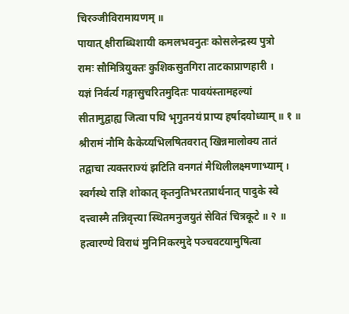चिरञ्जीविरामायणम् ॥
पायात् क्षीराब्धिशायी कमलभवनुतः कोसलेन्द्रस्य पुत्रो
रामः सौमित्रियुक्तः कुशिकसुतगिरा ताटकाप्राणहारी ।
यज्ञं निर्वर्त्य गङ्गासुचरितमुदितः पावयंस्तामहल्यां
सीतामुद्वाह्य जित्वा पथि भृगुतनयं प्राप्य हर्षादयोध्याम् ॥ १ ॥
श्रीरामं नौमि कैकेय्यभिलषितवरात् खिन्नमालोक्य तातं
तद्वाचा त्यक्तराज्यं झटिति वनगतं मैथिलीलक्ष्मणाभ्याम् ।
स्वर्गस्थे राज्ञि शोकात् कृतनुतिभरतप्रार्थनात् पादुके स्वे
दत्त्वास्मै तन्निवृत्त्या स्थितमनुजयुतं सेवितं चित्रकूटे ॥ २ ॥
हत्वारण्ये विराधं मुनिनिकरमुदे पञ्चवटयामुषित्वा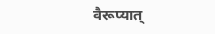वैरूप्यात्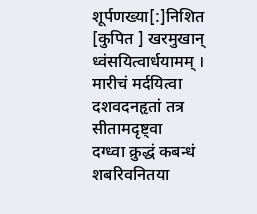शूर्पणख्या[:]निशित [कुपित ] खरमुखान् ध्वंसयित्वार्धयामम् ।
मारीचं मर्दयित्वा दशवदनहृतां तत्र सीतामदृष्ट्वा
दग्ध्वा क्रुद्धं कबन्धं शबरिवनितया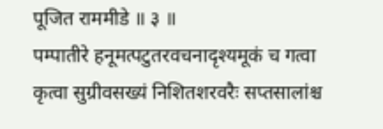पूजित राममीडे ॥ ३ ॥
पम्पातीरे हनूमत्पटुतरवचनादृश्यमूकं च गत्वा
कृत्वा सुग्रीवसख्यं निशितशरवरैः सप्तसालांश्च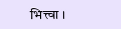भित्त्वा ।